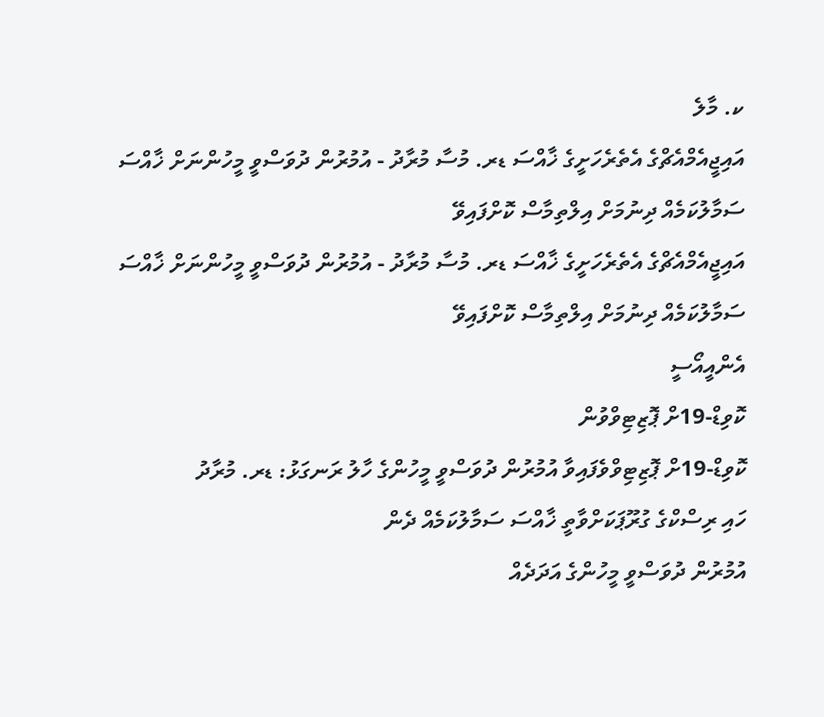ކ. މާލެ
އައިޖީއެމްއެޗްގެ އެތެރެހަށީގެ ޚާއްސަ ޑރ. މުސާ މުރާދު - އުމުރުން ދުވަސްވީ މީހުންނަށް ޚާއްސަ ސަމާލުކަމެއް ދިނުމަށް އިލްތިމާސް ކޮށްފައިވޭ
އައިޖީއެމްއެޗްގެ އެތެރެހަށީގެ ޚާއްސަ ޑރ. މުސާ މުރާދު - އުމުރުން ދުވަސްވީ މީހުންނަށް ޚާއްސަ ސަމާލުކަމެއް ދިނުމަށް އިލްތިމާސް ކޮށްފައިވޭ
އެންއީއޯސީ
ކޮވިޑް-19ށް ޕޮޒިޓިވްވުން
ކޮވިޑް-19ށް ޕޮޒިޓިވްވެފައިވާ އުމުރުން ދުވަސްވީ މީހުންގެ ހާލު ރަނގަޅު: ޑރ. މުރާދު
ހައި ރިސްކްގެ ގުރޫޕަކަށްވާތީ ޚާއްސަ ސަމާލުކަމެއް ދެން
އުމުރުން ދުވަސްވީ މީހުންގެ އަދަދެއް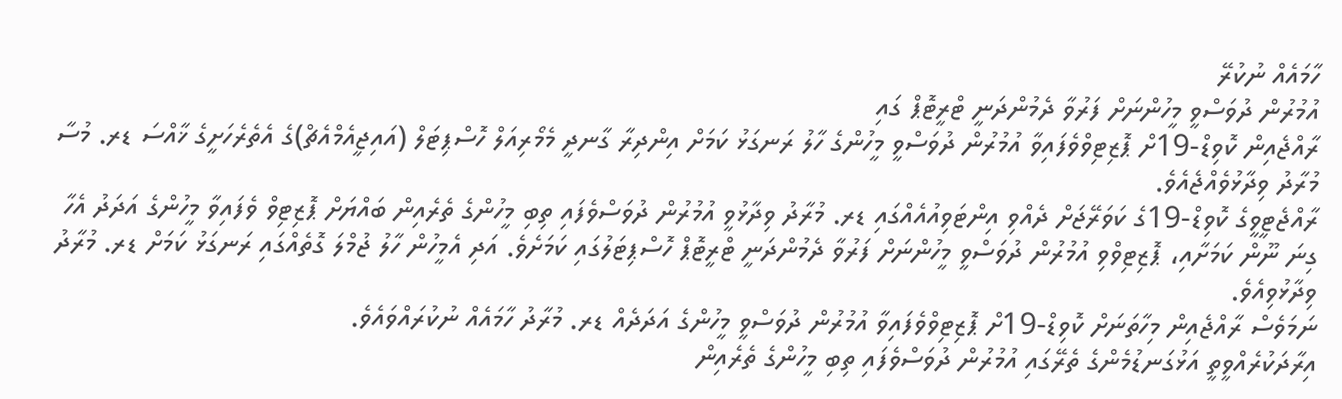ހާމައެއް ނުކުރޭ
އުމުރުން ދުވަސްވީ މީހުންނަށް ފަރުވާ ދެމުންދަނީ ޓްރީޓޮޕް ގައި
ރާއްޖެއިން ކޮވިޑް-19ށް ޕޮޒިޓިވްވެފައިވާ އުމުރުން ދުވަސްވީ މީހުންގެ ހާލު ރަނގަޅު ކަމަށް އިންދިރާ ގާނދީ މެމޯރިއަލް ހޮސްޕިޓަލް (އައިޖީއެމްއެޗް)ގެ އެތެރެހަށީގެ ޚާއްސަ ޑރ. މުސާ މުރާދު ވިދާޅުވެއްޖެއެވެ.
ރާއްޖެޓީވީގެ ކޮވިޑް-19ގެ ކަވަރޭޖަށް ދެއްވި އިންޓަވިއުއެއްގައި ޑރ. މުރާދު ވިދާޅުވީ އުމުރުން ދުވަސްވެފައި ތިބި މީހުންގެ ތެރެއިން ބައްޔަށް ޕޮޒިޓިވް ވެފައިވާ މީހުންގެ އަދަދު އެހާ ގިނަ ނޫން ކަމަށާއި، ޕޮޒިޓިވްވި އުމުރުން ދުވަސްވީ މީހުންނަށް ފަރުވާ ދެމުންދަނީ ޓްރީޓޮޕް ހޮސްޕިޓަލުގައި ކަމަށެވެ. އަދި އެމީހުން ހާލު ޖުމްލަ ގޮތެއްގައި ރަނގަޅު ކަމަށް ޑރ. މުރާދު ވިދާޅުވިއެވެ.
ނަމަވެސް ރާއްޖެއިން މިހާތަނަށް ކޮވިޑް-19ށް ޕޮޒިޓިވްވެފައިވާ އުމުރުން ދުވަސްވީ މީހުންގެ އަދަދެއް ޑރ. މުރާދު ހާމައެއް ނުކުރައްވައެވެ.
އިރާދަކުރެއްވީތީ އަޅުގަނޑުމެންގެ ތެރޭގައި އުމުރުން ދުވަސްވެފައި ތިބި މީހުންގެ ތެރެއިން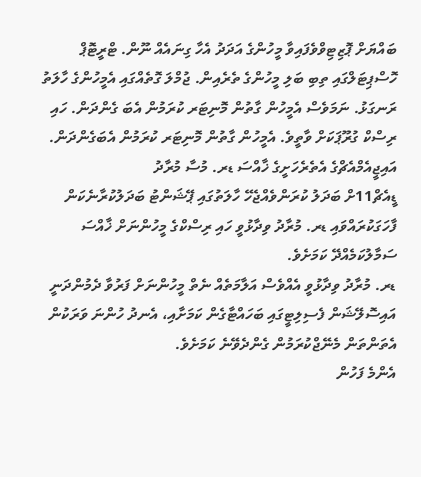ބައްޔަށް ޕޮޒިޓިވްވެފައިވާ މީހުންގެ އަދަދު އެހާ ގިނައެއް ނޫން. ޓްރީޓޮޕް ހޮސްޕިޓަލްގައި ތިބި ބަލި މީހުންގެ ތެރެއިން. ޖުމްލަ ގޮތެއްގައި އެމީހުންގެ ހާލަތު ރަނގަޅު. ނަމަވެސް އެމީހުން ގާތުން މޮނިޓަރ ކުރަމުން އެބަ ގެންދަން. ހައި ރިސްކް ގުރޫޕަކަށް ވާތީވެ. އެމީހުން ގާތުން މޮނިޓަރ ކުރަމުން އެބަގެންދަން.
އައިޖީއެމްއެޗްގެ އެތެރެހަށީގެ ޚާއްސަ ޑރ. މުސާ މުރާދު
ޑީއެޗް11ށް ބަދަލު ކުރަންވެއްޖެހޭ ހާލަތުގައި ޕޭޝަންޓު ބަދަލުކުރާނެކަން ފާހަގަކުރައްވައި ޑރ. މުރާދު ވިދާޅުވީ ހައި ރިސްކްގެ މީހުންނަށް ޚާއްސަ ސަމާލުކަމެއްދޭ ކަމަށެވެ.
ޑރ. މުރާދު ވިދާޅުވީ އެއްވެސް އަލާމަތެއް ނެތް މީހުންނަށް ފަރުވާ ދެމުންދަނީ އައިސޮލޭޝަން ފެސިލިޓީގައި ބަހައްޓާގެން ކަމަށާއި، އެނދު ހުންނަ ވަރަކުން އެތަންތަން މެނޭޖްކުރަމުން ގެންދެވޭނެ ކަމަށެވެ.
އެންމެ ފަހުން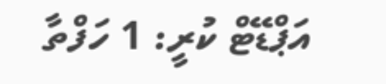އަޕްޑޭޓް ކުރީ: 1 ހަފްތާ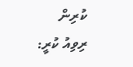ކުރިން
ރިވިއު ކުރީ: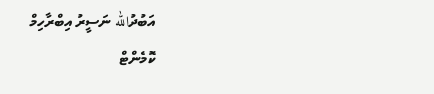އަބުދުالله ނަސީރު އިބްރާހިމް
ކޮމެންޓް